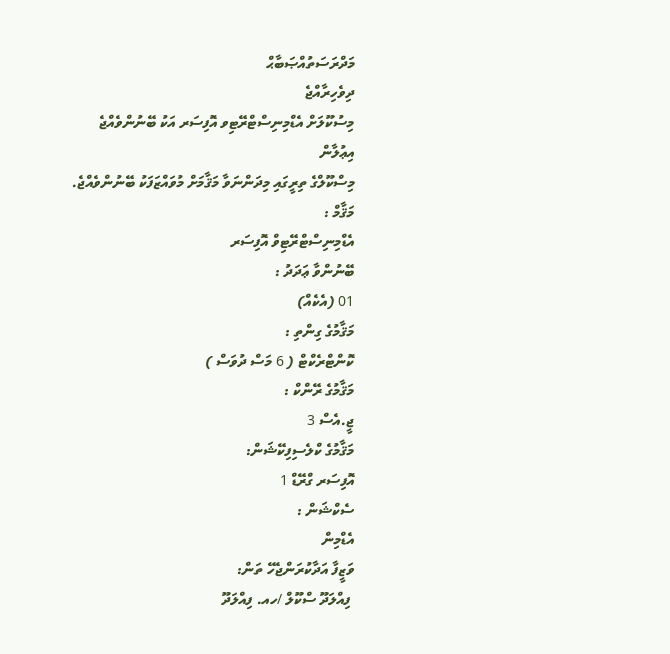މަދްރަސަތުއްޞަބާޙް
ދިވެހިރާއްޖެ
މިސުކޫލަށް އެޑްމިނިސްޓްރޭޓިވ އޮފިސަރ އަކު ބޭނުންވެއްޖެ
އިޢުލާން
މިސްކޫލްގެ ތިރީގައި މިދަންނަވާ މަޤާމަށް މުވައްޒަފަކު ބޭނުންވެއްޖެ.
މަޤާމް :
އެޑްމިނިސްޓްރޭޓިވް އޮފިސަރ
ބޭނުންވާ ޢަދަދު :
01 (އެކެއް)
މަޤާމުގެ ގިންތި :
ކޮންޓްރެކްޓް ( 6 މަސް ދުވަސް )
މަޤާމުގެ ރޭންކް :
ޖީ.އެސް 3
މަޤާމުގެ ކްލެސިފިކޭޝަން:
އޮފިސަރ ގްރޭޑް 1
ސެކްޝަން :
އެޑްމިން
ވަޒީފާ އަދާކުރަންޖެހޭ ތަން:
 ފިއްލަދޫ ސްކޫލް /ހއ. ފިއްލަދޫ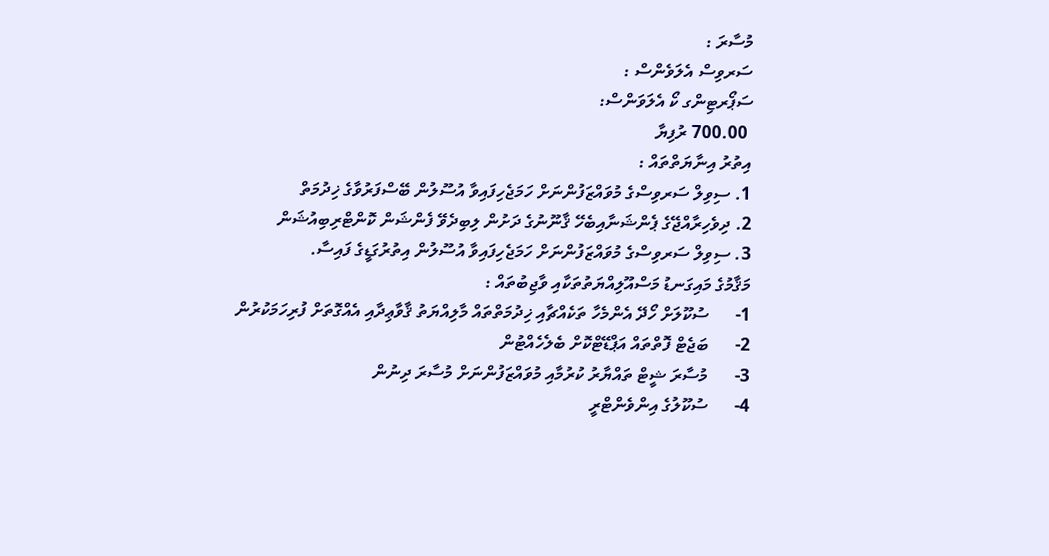މުސާރަ :
ސަރވިސް އެލަވެންސް :
ސަޕޯރޓިންގ ކޯ އެލަވަންސް:
 700.00 ރުފިޔާ
އިތުރު އިނާޔަތްތައް :
1. ސިވިލް ސަރވިސްގެ މުވައްޒަފުންނަށް ހަމަޖެހިފައިވާ އުސޫލުން ބޭސްފަރުވާގެ ޚިދުމަތް
2. ދިވެހިރާއްޖޭގެ ޕެންޝަނާއިބެހޭ ޤާނޫނުގެ ދަށުން ލިބިދެވޭ ފެންޝަން ކޮންޓްރިބިއުޝަން
3. ސިވިލް ސަރވިސްގެ މުވައްޒަފުންނަށް ހަމަޖެހިފައިވާ އުސޫލުން އިތުރުގަޑީގެ ފައިސާ.
މަޤާމުގެ މައިގަނޑު މަސްއޫލިއްޔަތުތަކާއި ވާޖިބުތައް :
1-      ސުކޫލަށް ހޯދޭ އެންމެހާ ތަކެއްޗާއި ޚިދުމަތްތައް މާލިއްޔަތު ޤާވާޢިދާއި އެއްގޮތަށް ފުރިހަމަކުރުން
2-      ބަޖެޓް ފޮތްތައް އަޕްޑޭޓްކޮށް ބެލެހެއްޓުން
3-      މުސާރަ ޝީޓް ތައްޔާރު ކުރުމާއި މުވައްޒަފުންނަށް މުސާރަ ދިނުން
4-      ސުކޫލުގެ އިންވެންޓްރީ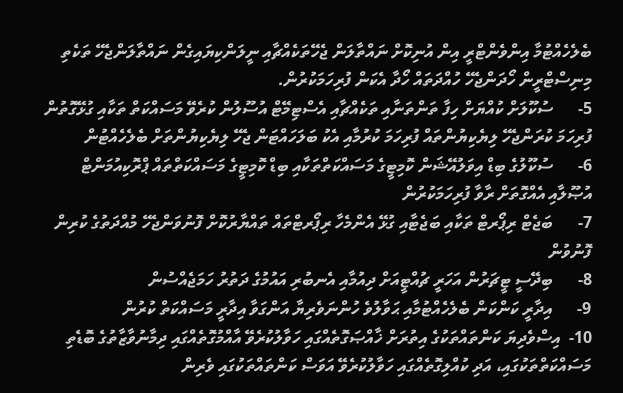ބެލެހެއްޓުމާ އިންވެންޓްރީ އިން އުނިކޮށް ނައްތާލަން ޖެހޭތަކެއްޗާއި ނީލަންކިޔައިގެން ނައްތާލަންޖެހޭ ތަކެތި މިނިސްޓްރީން ހޯދަންޖެހޭ ހުއްދަތައް ހޯދާ އެކަން ފުރިހަމަކުރުން.
5-      ސުކޫލަށް ކުއްޔަށް ހިފާ ތަންތަނާއި ތަކެއްޗާއި އެސްޓިމޭޓް އުސޫލުން ކުރެވޭ މަސައްކަތް ތަކާއި ގުޅޭގޮތުން ފުރިހަމަ ކުރަންޖެހޭ ލިޔެކިޔުންތައް ފުރިހަމަ ކުރުމާއި އެކު ބަލަހައްޓަން ޖެހޭ ލިޔެކިޔުންތަށް ބެލެހެއްޓުން
6-      ސުކޫލުގެ ބިޑް އިވަލުއޭޝަން ކޮމިޓީގެ މަސައްކަތްތަކާއި ބިޑް ކޮމިޓީގެ މަސައްކަތްތައް ޕްރޮކިއުމަންޓް އުޞޫލާއި އެއްގޮތަށް ރާވާ ފުރިހަމަކުރުން
7-      ބަޖެޓް ރިޕޯރޓް ތަކާއި ބަޖެޓާއި ގުޅޭ އެންމެހާ ރިޕޯރޓްތައް ތައްޔާރުކޮށް ފޮނުވަންޖެހޭ މުއްދަތުގެ ކުރިން ފޮނުވުން
8-      ބިދޭސީ ޓީޗަރުން އަހަރީ ޗުއްޓީއަށް ދިއުމާއި އެނބުރި އައުމުގެ ދަތުރު ހަމަޖެއްސުން
9-      އިދާރީ ކަންކަން ބެލެހެއްޓުމާއި ޙަވާލުވެ ހުންނަވެރިޔާ އަންގަވާ އިދާރީ މަސައްކަތް ކުރުން
10-  އިސްވެދިޔަ ކަންތައްތަކުގެ އިތުރަށް ޚާއްޞަގޮތެއްގައި ހަވާލުކުރެވޭ އާއްމުގޮތެއްގައި ދިމާނުވާޒާތުގެ ބޮޑެތި މަސައްކަތްތަކުގައި، އަދި ކުއްލިގޮތެއްގައި ހަވާލުކުރެވޭ އަވަސް ކަންތައްތަކުގައި ވެރިން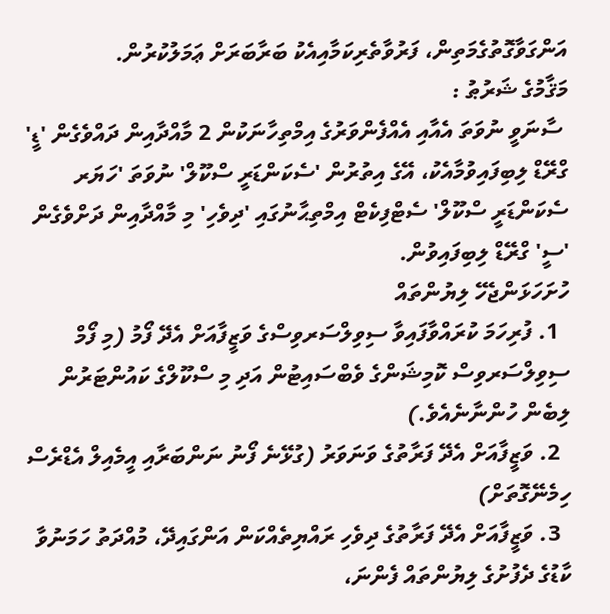އަންގަވާގޮތުގެމަތިން، ފަރުވާތެރިކަމާއިއެކު ބަރާބަރަށް ޢަމަލުކުރުން.
މަޤާމުގެ ޝަރުޠު :
 ސާނަވީ ނުވަތަ އެއާއި އެއްފެންވަރުގެ އިމްތިހާނަކުން 2 މާއްދާއިން ދައްވެގެން 'ޑީ' ގްރޭޑް ލިބިފައިވުމާއެކު، އޭގެ އިތުރުން 'ސެކަންޑަރީ ސްކޫލް' ނުވަތަ 'ހަޔަރ ސެކަންޑަރީ ސްކޫލް' ސެޓްފިކެޓް އިމްތިޙާނުގައި 'ދިވެހި' މި މާއްދާއިން ދަށްވެގެން 'ސީ' ގްރޭޑް ލިބިފައިވުން.
ހުށަހަޅަންޖެހޭ ލިޔުންތައް
  1. ފުރިހަމަ ކުރައްވާފައިވާ ސިވިލްސަރވިސްގެ ވަޒީފާއަށް އެދޭ ފޯމު (މި ފޯމް ސިވިލްސަރވިސް ކޮމިޝަންގެ ވެބްސައިޓުން އަދި މި ސްކޫލްގެ ކައުންޓަރުން  ލިބެން ހުންނާނެއެވެ.)
  2. ވަޒީފާއަށް އެދޭ ފަރާތުގެ ވަނަވަރު (ގުޅޭނެ ފޯނު ނަންބަރާއި އީމެއިލް އެޑްރެސް ހިމެނޭގޮތަށް)
  3. ވަޒީފާއަށް އެދޭ ފަރާތުގެ ދިވެހި ރައްޔިތެއްކަން އަންގައިދޭ، މުއްދަތު ހަމަނުވާ ކާޑުގެ ދެފުށުގެ ލިޔުންތައް ފެންނަ،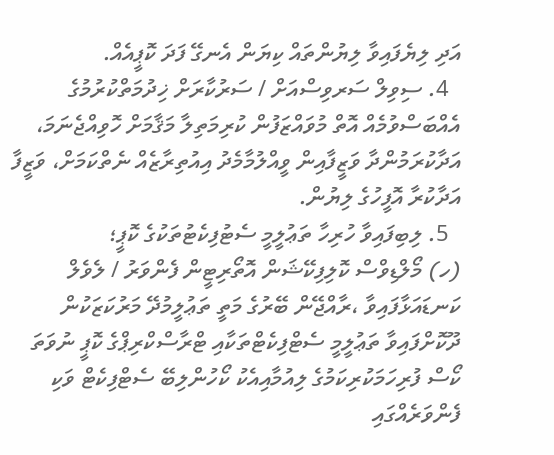އަދި ލިޔެފައިވާ ލިޔުންތައް ކިޔަން އެނގޭ ފަދަ ކޮޕީއެއް.
  4. ސިވިލް ސަރވިސްއަށް / ސަރުކާރަށް ޚިދުމަތްކުރުމުގެ އެއްބަސްވުމެއް އޮތް މުވައްޒަފުން ކުރިމަތިލާ މަޤާމަށް ހޮވިއްޖެނަމަ، އަދާކުރަމުންދާ ވަޒީފާއިން ވީއްލުމާމެދު އިއުތިރާޒެއް ނެތްކަމަށް، ވަޒީފާ އަދާކުރާ އޮފީހުގެ ލިޔުން.
  5. ލިބިފައިވާ ހުރިހާ ތަޢުލީމީ ސެޓުފިކެޓުތަކުގެ ކޮޕީ؛
(ހ) މޯލްޑިވްސް ކޮލިފިކޭޝަން އޮތޯރިޓީން ފެންވަރު / ލެވެލް ކަނޑައަޅާފައިވާ ،ރާއްޖޭން ބޭރުގެ މަތީ ތަޢުލީމުދޭ މަރުކަޒަކުން ދޫކޮށްފައިވާ ތަޢުލީމީ ސެޓްފިކެޓްތަކާއި ޓްރާސްކްރިޕްގެ ކޮޕީ ނުވަތަ ކޯސް ފުރިހަމަކުރިކަމުގެ ލިއުމާއިއެކު ކޯހުންލިބޭ ސެޓްފިކެޓް ވަކި ފެންވަރެއްގައި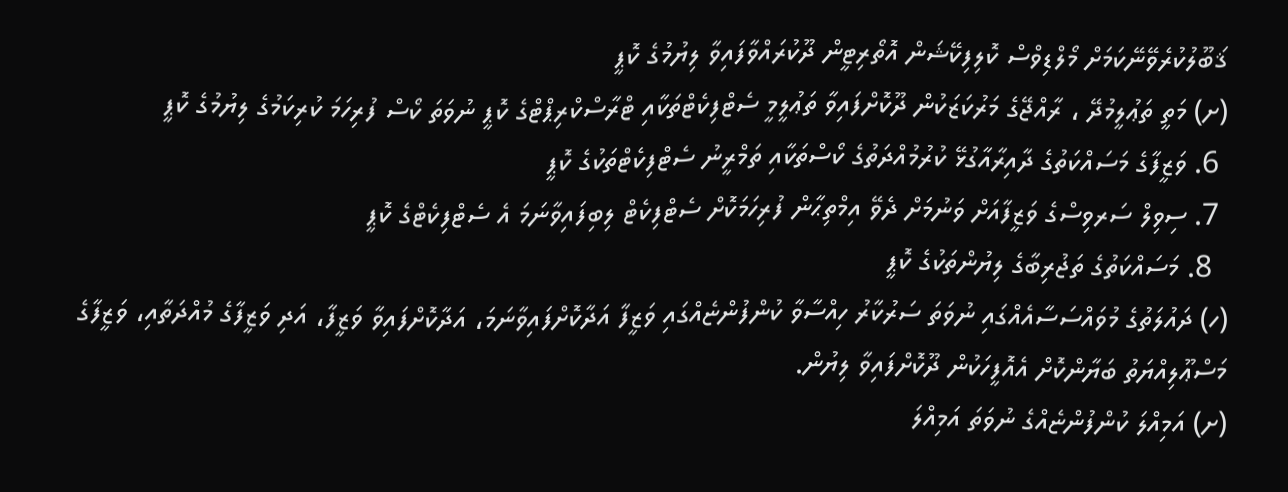ޤަބޫލުކުރެވޭނޭކަމަށް މޯލްޑިވްސް ކޮލިފިކޭޝަން އޮތޯރިޓީން ދޫކުރައްވާފައިވާ ލިޔުމުގެ ކޮޕީ
(ށ) މަތީ ތަޢުލީމުދޭ ، ރާއްޖޭގެ މަރުކަޒަކުން ދޫކޮށްފައިވާ ތަޢުލީމީ ސެޓްފިކެޓްތަކާއި ޓްރާސްކްރިޕްޓްގެ ކޮޕީ ނުވަތަ ކޯސް ފުރިހަމަ ކުރިކަމުގެ ލިޔުމުގެ ކޮޕީ
 6. ވަޒީފާގެ މަސައްކަތުގެ ދާއިރާއާގުޅޭ ކުރުމުއްދަތުގެ ކޯސްތަކާއި ތަމްރީނު ސެޓްފިކެޓްތަކުގެ ކޮޕީ
 7. ސިވިލް ސަރވިސްގެ ވަޒީފާއަށް ވަނުމަށް ދެވޭ އިމްތިޙާން ފުރިހަމަކޮށް ސެޓްފިކެޓް ލިބިފައިވާނަމަ އެ ސެޓްފިކެޓްގެ ކޮޕީ
  8. މަސައްކަތުގެ ތަޖުރިބާގެ ލިޔުންތަކުގެ ކޮޕީ
(ހ) ދައުލަތުގެ މުވައްސަސާއެއްގައި ނުވަތަ ސަރުކާރު ހިއްސާވާ ކުންފުންޏެއްގައި ވަޒީފާ އަދާކޮށްފައިވާނަމަ، އަދާކޮށްފައިވާ ވަޒީފާ، އަދި ވަޒީފާގެ މުއްދަތާއި، ވަޒީފާގެ މަސްޢޫލިއްޔަތު ބަޔާންކޮށް އެއޮފީހަކުން ދޫކޮށްފައިވާ ލިޔުން.
(ށ) އަމިއްލަ ކުންފުންޏެއްގެ ނުވަތަ އަމިއްލަ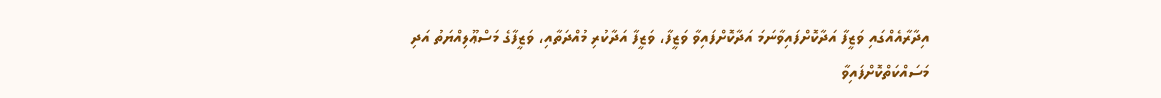އިދާރާއެއްގައި ވަޒީފާ އަދާކޮށްފައިވާނަމަ އަދާކޮށްފައިވާ ވަޒީފާ، ވަޒީފާ އަދާކުރި މުއްދަތާއި، ވަޒީފާގެ މަސްޢޫލިއްޔަތު އަދި މަސައްކަތްކޮށްފައިވާ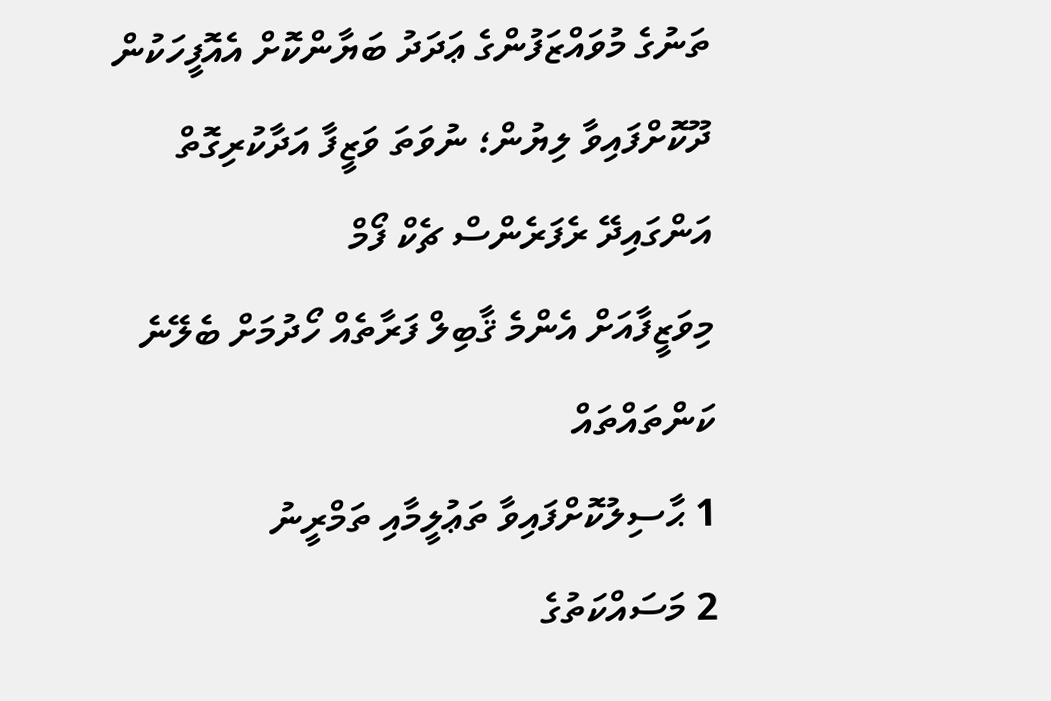ތަނުގެ މުވައްޒަފުންގެ ޢަދަދު ބަޔާންކޮށް އެއޮފީހަކުން ދޫކޮށްފައިވާ ލިޔުން؛ ނުވަތަ ވަޒީފާ އަދާކުރިގޮތް އަންގައިދޭ ރެފަރެންސް ޗެކް ފޯމް
މިވަޒީފާއަށް އެންމެ ޤާބިލް ފަރާތެއް ހޯދުމަށް ބެލޭނެ ކަންތައްތައް
1 ޙާސިލުކޮށްފައިވާ ތަޢުލީމާއި ތަމްރީނު
2 މަސައްކަތުގެ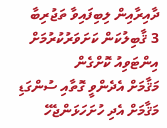ދާއިރާއިން ލިބިފައިވާ ތަޖުރިބާ
3 ޤާބިލުކަން ކަށަވަރުކުރުމަށް އިންޓަވިއު ކޮށްގެން
މަޤާމަށް އެދެންވީ ގޮތާއި ސުންގަޑި
މަޤާމަށް އެދި ހުށަހަޅަންޖެހޭ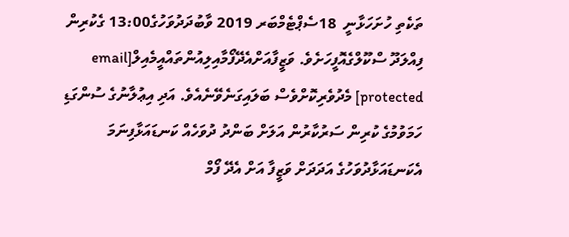ތަކެތި ހުށަހަޅާނީ  18ސެޕްޓެމްބަރ 2019 ވާބުދަދުވަހުގެ13:00 ގެކުރިން ފިއްލަދޫ ސްކޫލްގެއޮފީހަށެވެ. ވަޒީފާއަށްއެދޭފޯމާއިލިއުންތައްއީމެއިލް[email protected] މެދުވެރިކޮށްވެސް ބަލައިގަނެވޭނެއެވެ. އަދި އިޢުލާނުގެ ސުންގަޑި ހަމަވުމުގެ ކުރިން ސަރުކާރުން އަލަށް ބަންދު ދުވަހެއް ކަނޑައަޅާފިނަމަ އެކަނޑައަޅާދުވަހުގެ އަދަދަށް ވަޒީފާ އަށް އެދޭ ފޯމް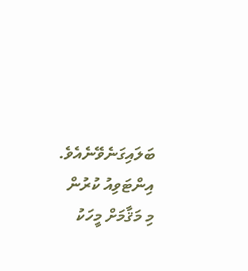ބަލައިގަނެވޭނެއެވެ.
އިންޓަވިއު ކުރުން
މި މަޤާމަށް މީހަކު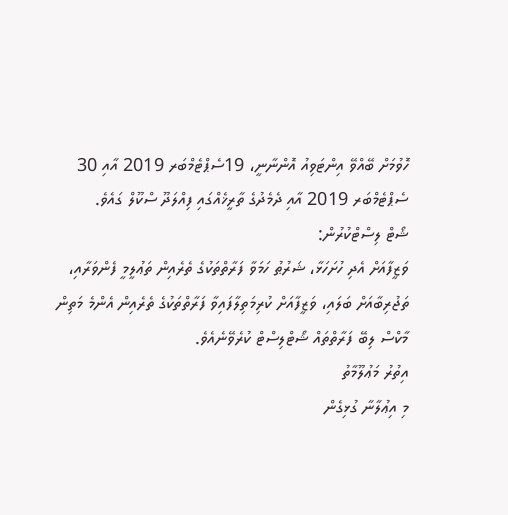ހޮވުމަށް ބޭއްވޭ އިންޓަވިއު އޮންނާނީ، 19ސެޕްޓެމްބަރ 2019 އާއި 30 ސެޕްޓެމްބަރ 2019 އާއި ދެމެދުގެ ތާރީޚެއްގައި ފިއްލަދޫ ސްކޫލް ގައެވެ.
ޝޯޓް ލިސްޓްކުރުން:
ވަޒީފާއަށް އެދި ހުށަހަޅާ، ޝަރުޠު ހަމަވާ ފަރާތްތަކުގެ ތެރެއިން ތަޢުލީމީ ފެންވަރާއި، ތަޖުރިބާއަށް ބަލައި، ވަޒީފާއަށް ކުރިމަތިލާފައިވާ ފަރާތްތަކުގެ ތެރެއިން އެންމެ މަތިން މާކްސް ލިބޭ ފަރާތްތައް ޝޯޓްލިސްޓް ކުރެވޭނެއެވެ.
އިތުރު މަޢުލޫމާތު
މި އިޢުލާނާ ގުޅިގެން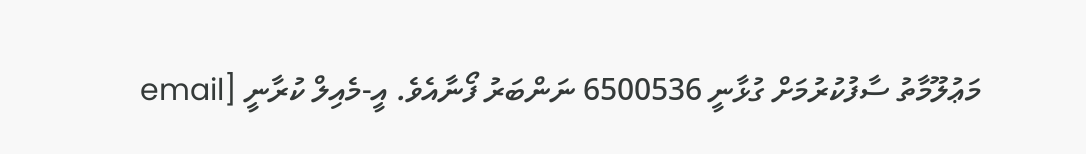މަޢުލޫމާތު ސާފުކުރުމަށް ގުޅާނީ 6500536 ނަންބަރު ފޯނާއެވެ. އީ-މެއިލް ކުރާނީ [email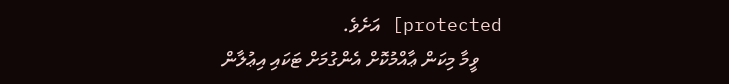protected] އަށެވެ.
     ވީމާ މިކަން ޢާއްމުކޮށް އެންގުމަށް ޓަކައި އިޢުލާން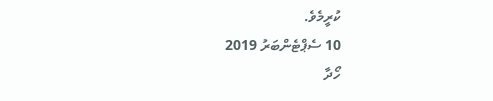ކުރީމެވެ.
10 ސެޕްޓެންބަރު 2019
ހޯދާ